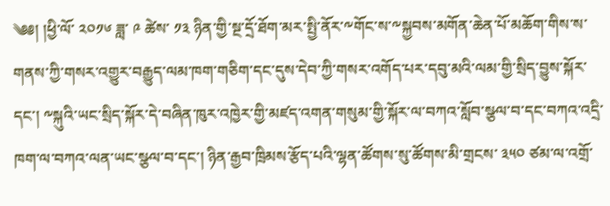༄༅། །ཕྱི་ལོ་ ༢༠༡༦ ཟླ་ ༩ ཚེས་ ༡༣ ཉིན་གྱི་སྔ་དྲོ་ཐོག་མར་སྤྱི་ནོར་༸གོང་ས་༸སྐྱབས་མགོན་ཆེན་པོ་མཆོག་གིས་ས་གནས་ཀྱི་གསར་འགྱུར་བརྒྱུད་ལམ་ཁག་གཅིག་དང་དུས་དེབ་ཀྱི་གསར་འགོད་པར་དབུ་མའི་ལམ་གྱི་སྲིད་བྱུས་སྐོར་དང་། ༸སྐུའི་ཡང་སྲིད་སྐོར་དེ་བཞིན་ཁུར་འཁྱེར་གྱི་མཛད་འགན་གསུམ་གྱི་སྐོར་ལ་བཀའ་སློབ་སྩལ་བ་དང་བཀའ་འདྲི་ཁག་ལ་བཀའ་ལན་ཡང་སྩལ་བ་དང་། ཉིན་རྒྱབ་ཁྲིམས་རྩོད་པའི་ལྷན་ཚོགས་སུ་ཚོགས་མི་གྲངས་ ༣༥༠ ཙམ་ལ་འགྲོ་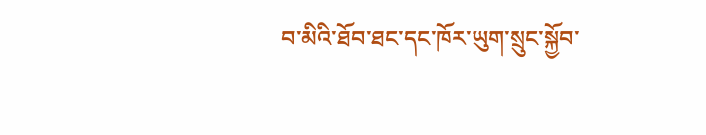བ་མིའི་ཐོབ་ཐང་དང་ཁོར་ཡུག་སྲུང་སྐྱོབ་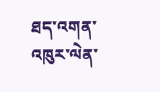ཐད་འགན་འཁུར་ལེན་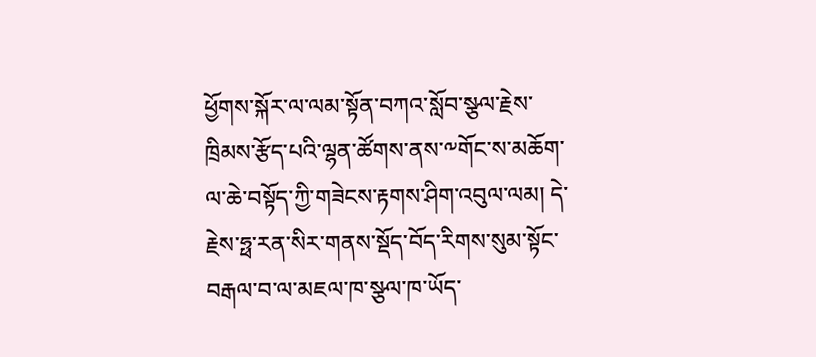ཕྱོགས་སྐོར་ལ་ལམ་སྟོན་བཀའ་སློབ་སྩལ་རྗེས་ཁྲིམས་རྩོད་པའི་ལྷན་ཚོགས་ནས་༸གོང་ས་མཆོག་ལ་ཆེ་བསྟོད་ཀྱི་གཟེངས་རྟགས་ཤིག་འབུལ་ལམ། དེ་རྗེས་ཧྥ་རན་སིར་གནས་སྡོད་བོད་རིགས་སུམ་སྟོང་བརྒལ་བ་ལ་མཇལ་ཁ་སྩལ་ཁ་ཡོད་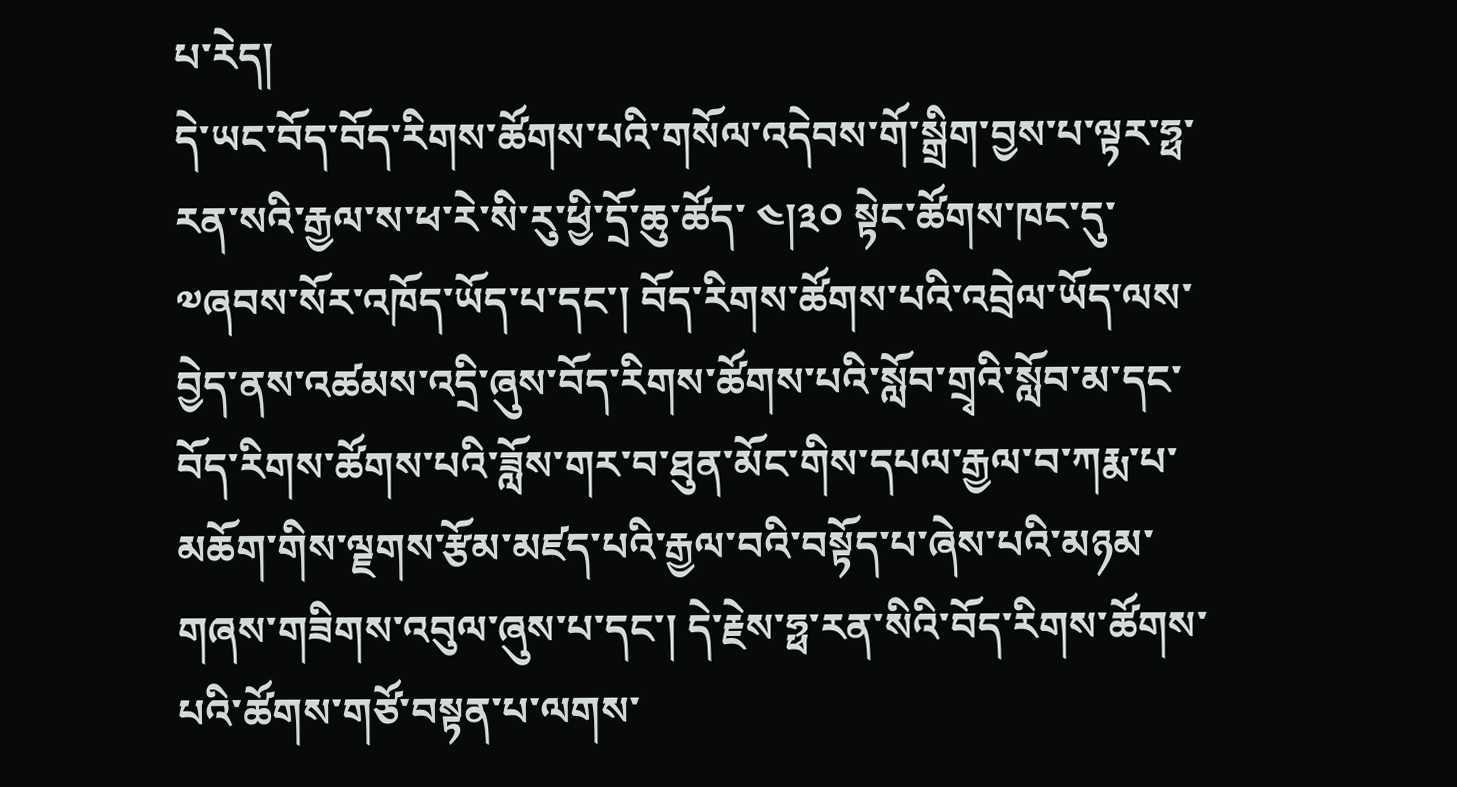པ་རེད།
དེ་ཡང་བོད་བོད་རིགས་ཚོགས་པའི་གསོལ་འདེབས་གོ་སྒྲིག་བྱས་པ་ལྟར་ཧྥ་རན་སའི་རྒྱལ་ས་ཕ་རེ་སི་རུ་ཕྱི་དྲོ་ཆུ་ཚོད་ ༤།༣༠ སྟེང་ཚོགས་ཁང་དུ་༧ཞབས་སོར་འཁོད་ཡོད་པ་དང་། བོད་རིགས་ཚོགས་པའི་འབྲེལ་ཡོད་ལས་བྱེད་ནས་འཚམས་འདྲི་ཞུས་བོད་རིགས་ཚོགས་པའི་སློབ་གྲྭའི་སློབ་མ་དང་བོད་རིགས་ཚོགས་པའི་ཟློས་གར་བ་ཐུན་མོང་གིས་དཔལ་རྒྱལ་བ་ཀརྨ་པ་མཆོག་གིས་ལྗགས་རྩོམ་མཛད་པའི་རྒྱལ་བའི་བསྟོད་པ་ཞེས་པའི་མཉམ་གཞས་གཟིགས་འབུལ་ཞུས་པ་དང་། དེ་རྗེས་ཧྥ་རན་སིའི་བོད་རིགས་ཚོགས་པའི་ཚོགས་གཙོ་བསྟན་པ་ལགས་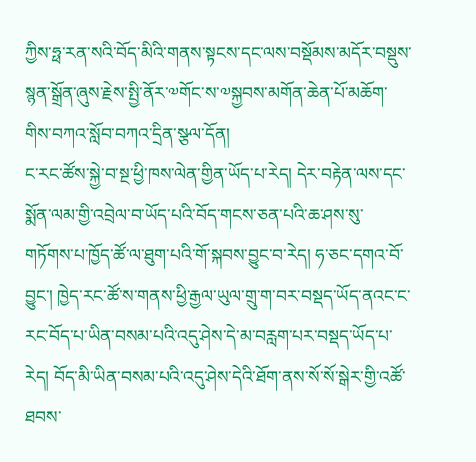ཀྱིས་ཧྥ་རན་སའི་བོད་མིའི་གནས་སྟངས་དང་ལས་བསྡོམས་མདོར་བསྡུས་སྙན་སྒྲོན་ཞུས་རྗེས་སྤྱི་ནོར་༧གོང་ས་༧སྐྱབས་མགོན་ཆེན་པོ་མཆོག་གིས་བཀའ་སློབ་བཀའ་དྲིན་སྩལ་དོན།
ང་རང་ཚོས་སྐྱེ་བ་སྔ་ཕྱི་ཁས་ལེན་གྱིན་ཡོད་པ་རེད། དེར་བརྟེན་ལས་དང་སྨོན་ལམ་གྱི་འབྲེལ་བ་ཡོད་པའི་བོད་གངས་ཅན་པའི་ཆ་ཤས་སུ་གཏོགས་པ་ཁྱོད་ཚོ་ལ་ཐུག་པའི་གོ་སྐབས་བྱུང་བ་རེད། ཧ་ཅང་དགའ་བོ་བྱུང་། ཁྱེད་རང་ཚོ་ས་གནས་ཕྱི་རྒྱལ་ཡུལ་གྲུ་ག་བར་བསྡད་ཡོད་ནའང་ང་རང་བོད་པ་ཡིན་བསམ་པའི་འདུ་ཤེས་དེ་མ་བརླག་པར་བསྡད་ཡོད་པ་རེད། བོད་མི་ཡིན་བསམ་པའི་འདུ་ཤེས་དེའི་ཐོག་ནས་སོ་སོ་སྒེར་གྱི་འཚོ་ཐབས་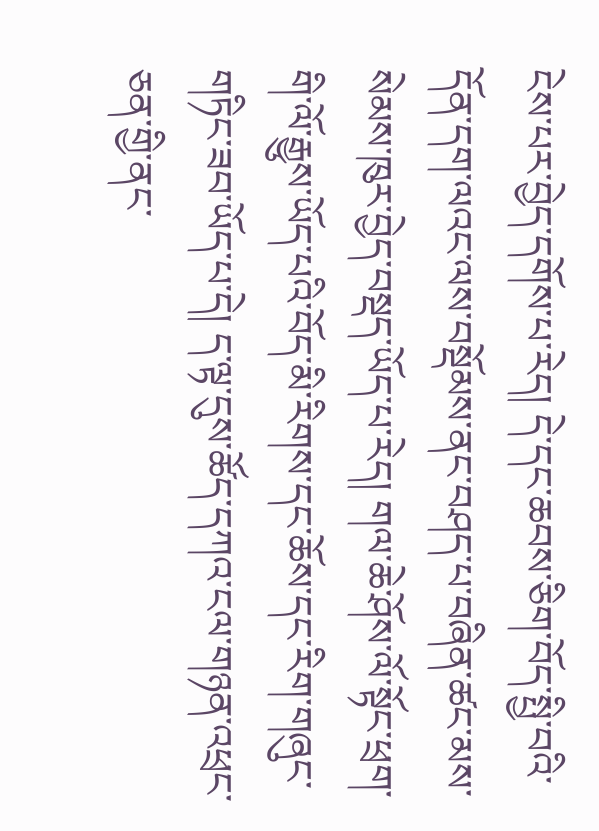ངེས་པར་བྱེད་དགོས་པ་རེད། དེ་དང་ཆབས་ཅིག་བོད་སྤྱི་བའི་དོན་དག་ལའང་ལས་བསྡོམས་ནང་བཤད་པ་བཞིན་ཚང་མས་སེམས་ཁུར་བྱེད་བསྡད་ཡོད་པ་རེད། གལ་ཆེ་ཤོས་ལོ་སྟོང་ཕྲག་གི་ལོ་རྒྱུས་ཡོད་པའི་བོད་མི་རིགས་དང་ཆོས་དང་རིག་གཞུང་གཏིང་ཟབ་ཡོད་པ་དེ། ད་ལྟ་དུས་ཚོད་དཀའ་ངལ་གཉན་འཕྲང་ཅན་གྱི་ནང་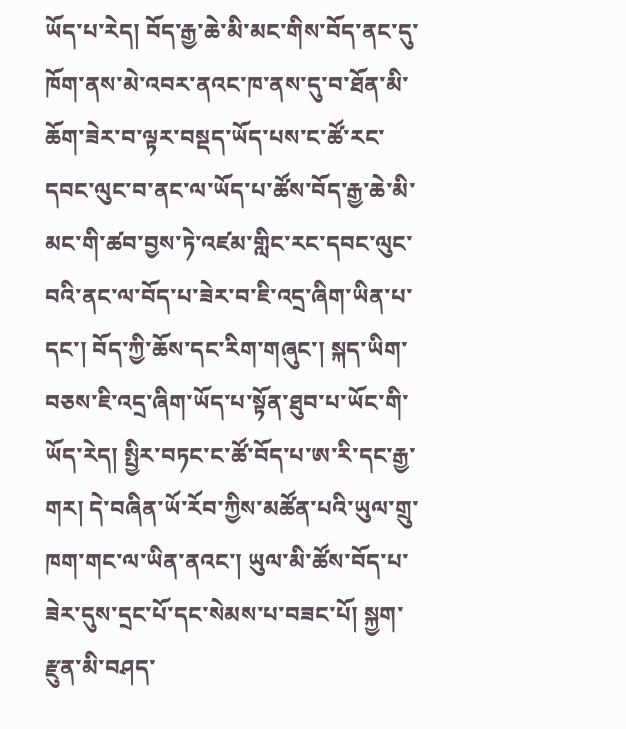ཡོད་པ་རེད། བོད་རྒྱ་ཆེ་མི་མང་གིས་བོད་ནང་དུ་ཁོག་ནས་མེ་འབར་ནའང་ཁ་ནས་དུ་བ་ཐོན་མི་ཆོག་ཟེར་བ་ལྟར་བསྡད་ཡོད་པས་ང་ཚོ་རང་དབང་ལུང་བ་ནང་ལ་ཡོད་པ་ཚོས་བོད་རྒྱ་ཆེ་མི་མང་གི་ཚབ་བྱས་ཏེ་འཛམ་གླིང་རང་དབང་ལུང་བའི་ནང་ལ་བོད་པ་ཟེར་བ་ཇི་འདྲ་ཞིག་ཡིན་པ་དང་། བོད་ཀྱི་ཆོས་དང་རིག་གཞུང་། སྐད་ཡིག་བཅས་ཇི་འདྲ་ཞིག་ཡོད་པ་སྟོན་ཐུབ་པ་ཡོང་གི་ཡོད་རེད། སྤྱིར་བཏང་ང་ཚོ་བོད་པ་ཨ་རི་དང་རྒྱ་གར། དེ་བཞིན་ཡོ་རོབ་ཀྱིས་མཚོན་པའི་ཡུལ་གྲུ་ཁག་གང་ལ་ཡིན་ནའང་། ཡུལ་མི་ཚོས་བོད་པ་ཟེར་དུས་དྲང་པོ་དང་སེམས་པ་བཟང་པོ། སྐྱག་རྫུན་མི་བཤད་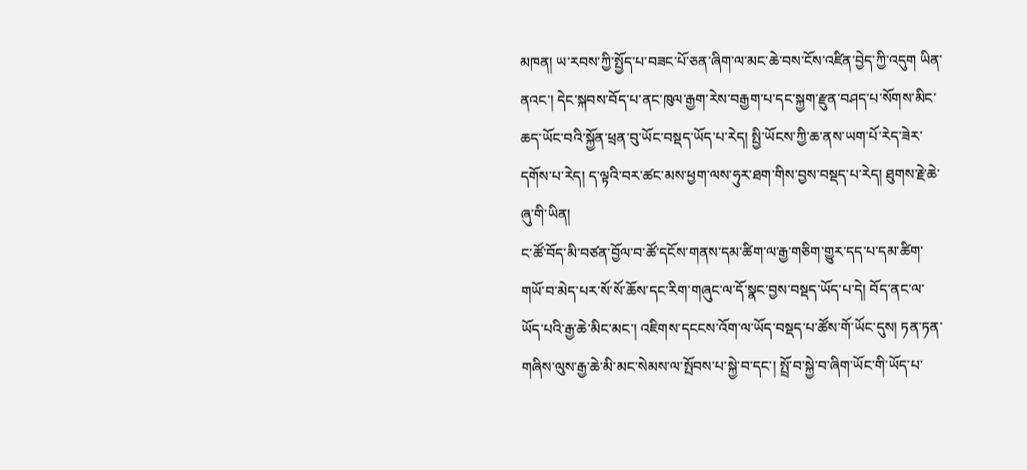མཁན། ཡ་རབས་ཀྱི་སྤྱོད་པ་བཟང་པོ་ཅན་ཞིག་ལ་མང་ཆེ་བས་ངོས་འཛིན་བྱེད་ཀྱི་འདུག ཡིན་ནའང་། དེང་སྐབས་བོད་པ་ནང་ཁུལ་རྒྱག་རེས་བརྒྱག་པ་དང་སྐྱག་རྫུན་བཤད་པ་སོགས་མིང་ཆད་ཡོང་བའི་སྐྱོན་ཕྲན་བུ་ཡོང་བསྡད་ཡོད་པ་རེད། སྤྱི་ཡོངས་ཀྱི་ཆ་ནས་ཡག་པོ་རེད་ཟེར་དགོས་པ་རེད། ད་ལྟའི་བར་ཚང་མས་ཕྱག་ལས་ཧུར་ཐག་གིས་བྱས་བསྡད་པ་རེད། ཐུགས་རྗེ་ཆེ་ཞུ་གི་ཡིན།
ང་ཚོ་བོད་མི་བཙན་བྱོལ་བ་ཚོ་དངོས་གནས་དམ་ཚིག་ལ་རྒྱ་གཅིག་གྱུར་དད་པ་དམ་ཚིག་གཡོ་བ་མེད་པར་སོ་སོ་ཆོས་དང་རིག་གཞུང་ལ་དོ་སྣང་བྱས་བསྡད་ཡོད་པ་དེ། བོད་ནང་ལ་ཡོད་པའི་རྒྱ་ཆེ་མིང་མང་། འཇིགས་དངངས་འོག་ལ་ཡོད་བསྡད་པ་ཚོས་གོ་ཡོང་དུས། ཏན་ཏན་གཞིས་ལུས་རྒྱ་ཆེ་མི་མང་སེམས་ལ་སྤོབས་པ་སྐྱེ་བ་དང་། སྤྲོ་བ་སྐྱེ་བ་ཞིག་ཡོང་གི་ཡོད་པ་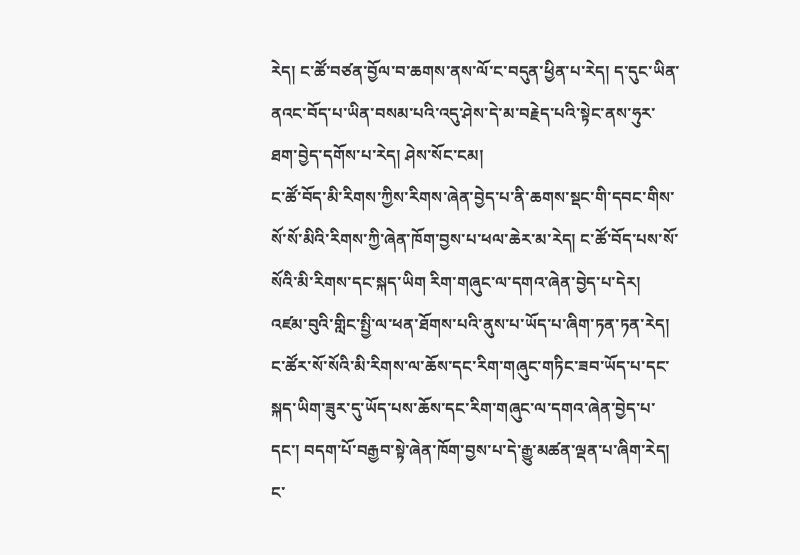རེད། ང་ཚོ་བཙན་བྱོལ་བ་ཆགས་ནས་ལོ་ང་བདུན་ཕྱིན་པ་རེད། ད་དུང་ཡིན་ནའང་བོད་པ་ཡིན་བསམ་པའི་འདུ་ཤེས་དེ་མ་བརྗེད་པའི་སྟེང་ནས་ཧུར་ཐག་བྱེད་དགོས་པ་རེད། ཤེས་སོང་ངམ།
ང་ཚོ་བོད་མི་རིགས་ཀྱིས་རིགས་ཞེན་བྱེད་པ་ནི་ཆགས་སྡང་གི་དབང་གིས་སོ་སོ་མིའི་རིགས་ཀྱི་ཞེན་ཁོག་བྱས་པ་ཕལ་ཆེར་མ་རེད། ང་ཚོ་བོད་པས་སོ་སོའི་མི་རིགས་དང་སྐད་ཡིག རིག་གཞུང་ལ་དགའ་ཞེན་བྱེད་པ་དེར། འཛམ་བུའི་གླིང་སྤྱི་ལ་ཕན་ཐོགས་པའི་ནུས་པ་ཡོད་པ་ཞིག་ཏན་ཏན་རེད། ང་ཚོར་སོ་སོའི་མི་རིགས་ལ་ཆོས་དང་རིག་གཞུང་གཏིང་ཟབ་ཡོད་པ་དང་སྐད་ཡིག་ཟུར་དུ་ཡོད་པས་ཆོས་དང་རིག་གཞུང་ལ་དགའ་ཞེན་བྱེད་པ་དང་། བདག་པོ་བརྒྱབ་སྟེ་ཞེན་ཁོག་བྱས་པ་དེ་རྒྱུ་མཚན་ལྡན་པ་ཞིག་རེད། ང་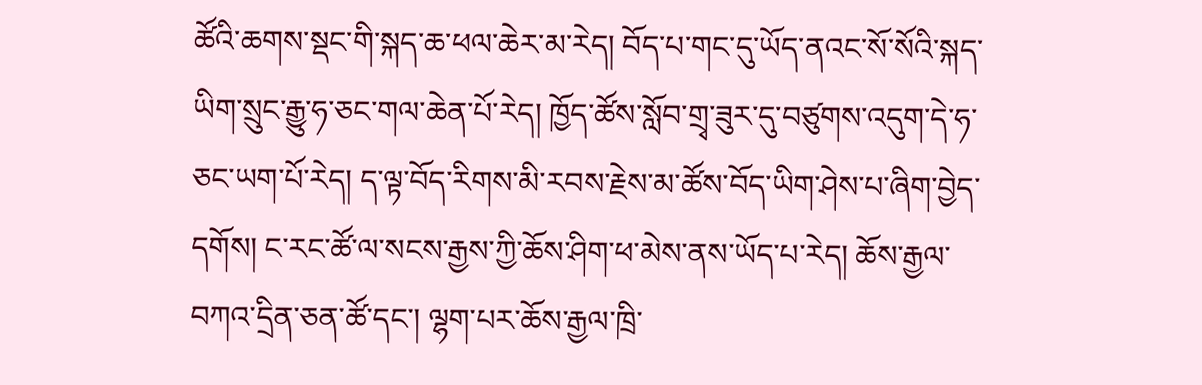ཚོའི་ཆགས་སྡང་གི་སྐད་ཆ་ཕལ་ཆེར་མ་རེད། བོད་པ་གང་དུ་ཡོད་ནའང་སོ་སོའི་སྐད་ཡིག་སྲུང་རྒྱུ་ཧ་ཅང་གལ་ཆེན་པོ་རེད། ཁྱོད་ཚོས་སློབ་གྲྭ་ཟུར་དུ་བཙུགས་འདུག་དེ་ཧ་ཅང་ཡག་པོ་རེད། ད་ལྟ་བོད་རིགས་མི་རབས་རྗེས་མ་ཚོས་བོད་ཡིག་ཤེས་པ་ཞིག་བྱེད་དགོས། ང་རང་ཚོ་ལ་སངས་རྒྱས་ཀྱི་ཆོས་ཤིག་ཕ་མེས་ནས་ཡོད་པ་རེད། ཆོས་རྒྱལ་བཀའ་དྲིན་ཅན་ཚོ་དང་། ལྷག་པར་ཆོས་རྒྱལ་ཁྲི་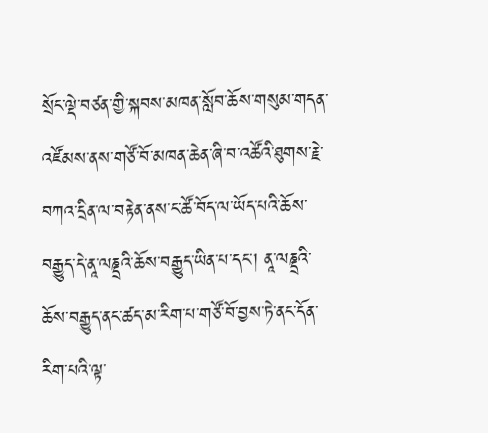སྲོང་ལྡེ་བཙན་གྱི་སྐབས་མཁན་སློབ་ཆོས་གསུམ་གདན་འཛོམས་ནས་གཙོ་བོ་མཁན་ཆེན་ཞི་བ་འཚོའི་ཐུགས་རྗེ་བཀའ་དྲིན་ལ་བརྟེན་ནས་ང་ཚོ་བོད་ལ་ཡོད་པའི་ཆོས་བརྒྱུད་དེ་ནཱ་ལཎྡྲའི་ཆོས་བརྒྱུད་ཡིན་པ་དང་། ནཱ་ལཎྡྲའི་ཆོས་བརྒྱུད་ནང་ཚད་མ་རིག་པ་གཙོ་བོ་བྱས་ཏེ་ནང་དོན་རིག་པའི་ལྟ་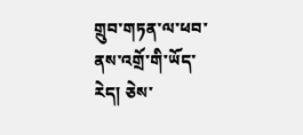གྲུབ་གཏན་ལ་ཕབ་ནས་འགྲོ་གི་ཡོད་རེད། ཅེས་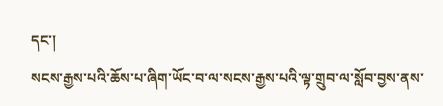དང་།
སངས་རྒྱས་པའི་ཆོས་པ་ཞིག་ཡོང་བ་ལ་སངས་རྒྱས་པའི་ལྟ་གྲུབ་ལ་སློབ་བྱས་ནས་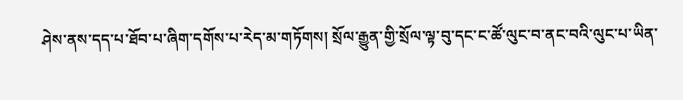ཤེས་ནས་དད་པ་ཐོབ་པ་ཞིག་དགོས་པ་རེད་མ་གཏོགས། སྲོལ་རྒྱུན་གྱི་སྲོལ་ལྟ་བུ་དང་ང་ཚོ་ལུང་བ་ནང་བའི་ལུང་པ་ཡིན་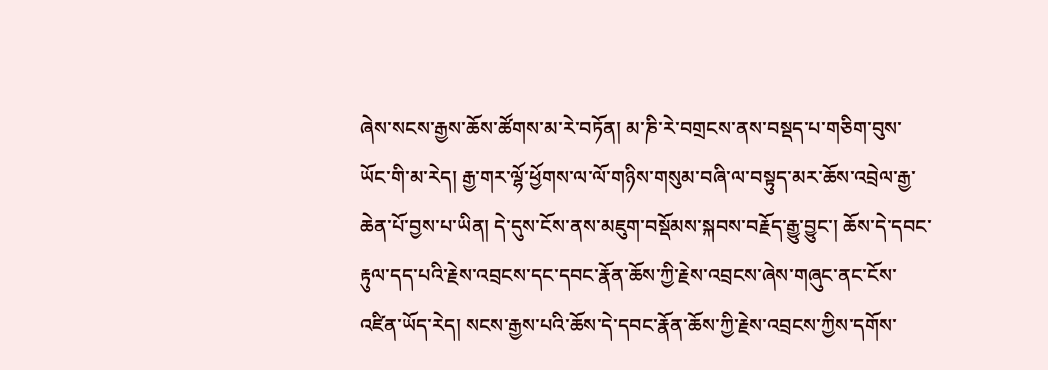ཞེས་སངས་རྒྱས་ཆོས་ཚོགས་མ་རེ་བཏོན། མ་ཎི་རེ་བགྲངས་ནས་བསྡད་པ་གཅིག་བུས་ཡོང་གི་མ་རེད། རྒྱ་གར་ལྷོ་ཕྱོགས་ལ་ལོ་གཉིས་གསུམ་བཞི་ལ་བསྟུད་མར་ཆོས་འབྲེལ་རྒྱ་ཆེན་པོ་བྱས་པ་ཡིན། དེ་དུས་ངོས་ནས་མཇུག་བསྡོམས་སྐབས་བརྗོད་རྒྱུ་བྱུང་། ཆོས་དེ་དབང་རྟུལ་དད་པའི་རྗེས་འབྲངས་དང་དབང་རྣོན་ཆོས་ཀྱི་རྗེས་འབྲངས་ཞེས་གཞུང་ནང་ངོས་འཛིན་ཡོད་རེད། སངས་རྒྱས་པའི་ཆོས་དེ་དབང་རྣོན་ཆོས་ཀྱི་རྗེས་འབྲངས་ཀྱིས་དགོས་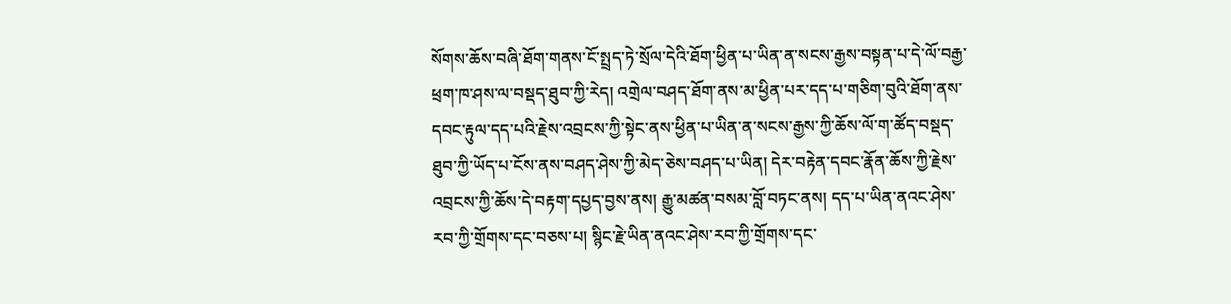སོགས་ཆོས་བཞི་ཐོག་གནས་ངོ་སྤྲད་ཏེ་སྲོལ་དེའི་ཐོག་ཕྱིན་པ་ཡིན་ན་སངས་རྒྱས་བསྟན་པ་དེ་ལོ་བརྒྱ་ཕྲག་ཁ་ཤས་ལ་བསྡད་ཐུབ་ཀྱི་རེད། འགྲེལ་བཤད་ཐོག་ནས་མ་ཕྱིན་པར་དད་པ་གཅིག་བུའི་ཐོག་ནས་དབང་རྟུལ་དད་པའི་རྗེས་འབྲངས་ཀྱི་སྟེང་ནས་ཕྱིན་པ་ཡིན་ན་སངས་རྒྱས་ཀྱི་ཆོས་ལོ་ག་ཚོད་བསྡད་ཐུབ་ཀྱི་ཡོད་པ་ངོས་ནས་བཤད་ཤེས་ཀྱི་མེད་ཅེས་བཤད་པ་ཡིན། དེར་བརྟེན་དབང་རྣོན་ཆོས་ཀྱི་རྗེས་འབྲངས་ཀྱི་ཆོས་དེ་བརྟག་དཔྱད་བྱས་ནས། རྒྱུ་མཚན་བསམ་བློ་བཏང་ནས། དད་པ་ཡིན་ནའང་ཤེས་རབ་ཀྱི་གྲོགས་དང་བཅས་པ། སྙིང་རྗེ་ཡིན་ནའང་ཤེས་རབ་ཀྱི་གྲོགས་དང་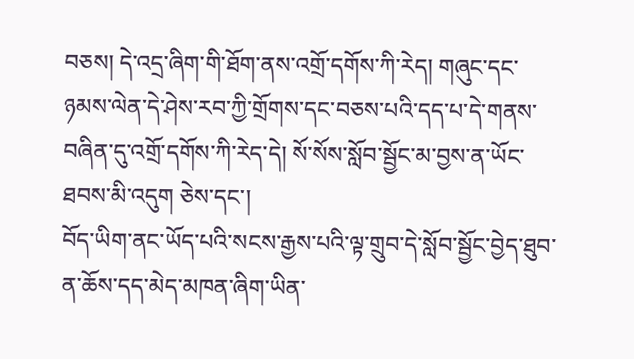བཅས། དེ་འདྲ་ཞིག་གི་ཐོག་ནས་འགྲོ་དགོས་ཀི་རེད། གཞུང་དང་ཉམས་ལེན་དེ་ཤེས་རབ་ཀྱི་གྲོགས་དང་བཅས་པའི་དད་པ་དེ་གནས་བཞིན་དུ་འགྲོ་དགོས་ཀི་རེད་དེ། སོ་སོས་སློབ་སྦྱོང་མ་བྱས་ན་ཡོང་ཐབས་མི་འདུག ཅེས་དང་།
བོད་ཡིག་ནང་ཡོད་པའི་སངས་རྒྱས་པའི་ལྟ་གྲུབ་དེ་སློབ་སྦྱོང་བྱེད་ཐུབ་ན་ཆོས་དད་མེད་མཁན་ཞིག་ཡིན་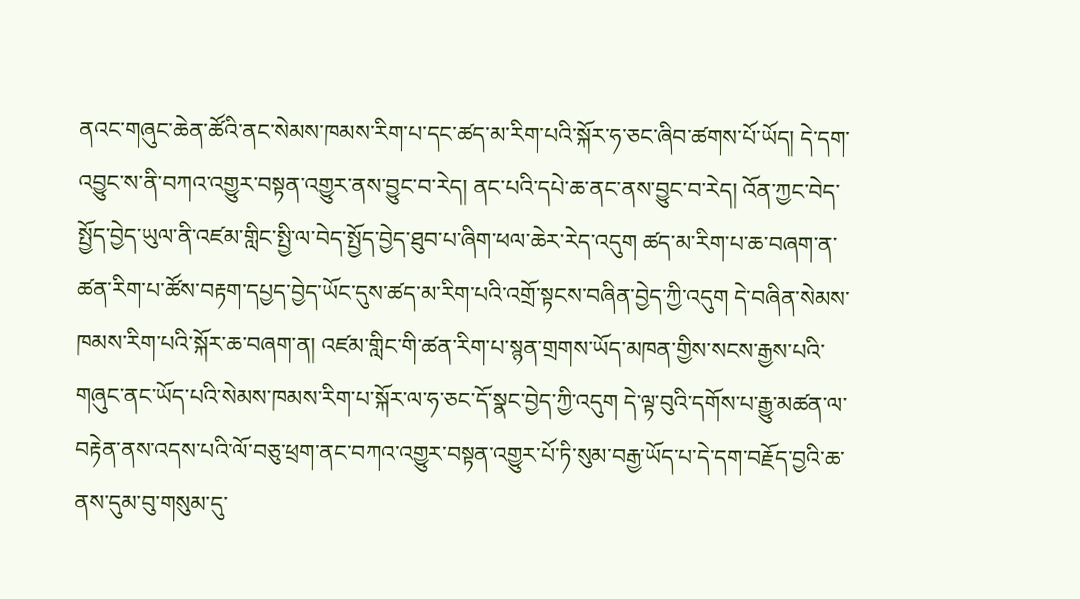ནའང་གཞུང་ཆེན་ཚོའི་ནང་སེམས་ཁམས་རིག་པ་དང་ཚད་མ་རིག་པའི་སྐོར་ཧ་ཅང་ཞིབ་ཚགས་པོ་ཡོད། དེ་དག་འབྱུང་ས་ནི་བཀའ་འགྱུར་བསྟན་འགྱུར་ནས་བྱུང་བ་རེད། ནང་པའི་དཔེ་ཆ་ནང་ནས་བྱུང་བ་རེད། འོན་ཀྱང་བེད་སྤྱོད་བྱེད་ཡུལ་ནི་འཛམ་གླིང་སྤྱི་ལ་བེད་སྤྱོད་བྱེད་ཐུབ་པ་ཞིག་ཕལ་ཆེར་རེད་འདུག ཚད་མ་རིག་པ་ཆ་བཞག་ན་ཚན་རིག་པ་ཚོས་བརྟག་དཔྱད་བྱེད་ཡོང་དུས་ཚད་མ་རིག་པའི་འགྲོ་སྟངས་བཞིན་བྱེད་ཀྱི་འདུག དེ་བཞིན་སེམས་ཁམས་རིག་པའི་སྐོར་ཆ་བཞག་ན། འཛམ་གླིང་གི་ཚན་རིག་པ་སྙན་གྲགས་ཡོད་མཁན་གྱིས་སངས་རྒྱས་པའི་གཞུང་ནང་ཡོད་པའི་སེམས་ཁམས་རིག་པ་སྐོར་ལ་ཧ་ཅང་དོ་སྣང་བྱེད་ཀྱི་འདུག དེ་ལྟ་བུའི་དགོས་པ་རྒྱུ་མཚན་ལ་བརྟེན་ནས་འདས་པའི་ལོ་བཅུ་ཕྲག་ནང་བཀའ་འགྱུར་བསྟན་འགྱུར་པོ་ཏི་སུམ་བརྒྱ་ཡོད་པ་དེ་དག་བརྗོད་བྱའི་ཆ་ནས་དུམ་བུ་གསུམ་དུ་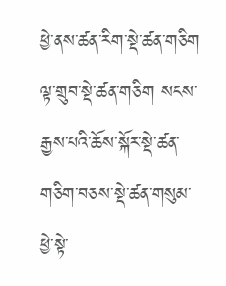ཕྱེ་ནས་ཚན་རིག་སྡེ་ཚན་གཅིག ལྟ་གྲུབ་སྡེ་ཚན་གཅིག སངས་རྒྱས་པའི་ཆོས་སྐོར་སྡེ་ཚན་གཅིག་བཅས་སྡེ་ཚན་གསུམ་ཕྱེ་སྟེ་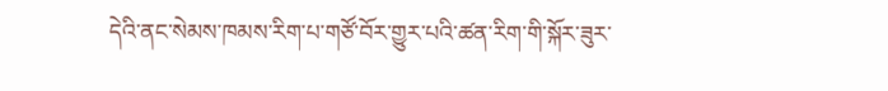དེའི་ནང་སེམས་ཁམས་རིག་པ་གཙོ་བོར་གྱུར་པའི་ཚན་རིག་གི་སྐོར་ཟུར་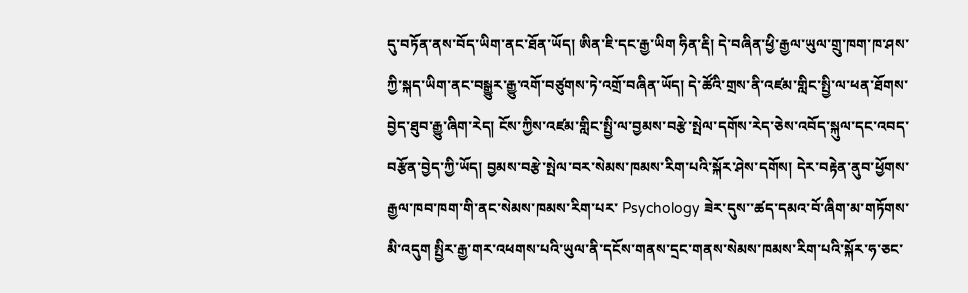དུ་བཏོན་ནས་བོད་ཡིག་ནང་ཐོན་ཡོད། ཨིན་ཇི་དང་རྒྱ་ཡིག ཧིན་རྡི། དེ་བཞིན་ཕྱི་རྒྱལ་ཡུལ་གྲུ་ཁག་ཁ་ཤས་ཀྱི་སྐད་ཡིག་ནང་བསྒྱུར་རྒྱུ་འགོ་བཙུགས་ཏེ་འགྲོ་བཞིན་ཡོད། དེ་ཚོའི་གྲས་ནི་འཛམ་གླིང་སྤྱི་ལ་ཕན་ཐོགས་བྱེད་ཐུབ་རྒྱུ་ཞིག་རེད། ངོས་ཀྱིས་འཛམ་གླིང་སྤྱི་ལ་བྱམས་བརྩེ་སྤེལ་དགོས་རེད་ཅེས་འབོད་སྐུལ་དང་འབད་བརྩོན་བྱེད་ཀྱི་ཡོད། བྱམས་བརྩེ་སྤེལ་བར་སེམས་ཁམས་རིག་པའི་སྐོར་ཤེས་དགོས། དེར་བརྟེན་ནུབ་ཕྱོགས་རྒྱལ་ཁབ་ཁག་གི་ནང་སེམས་ཁམས་རིག་པར་ Psychology ཟེར་དུས་་ཚད་དམའ་བོ་ཞིག་མ་གཏོགས་མི་འདུག སྤྱིར་རྒྱ་གར་འཕགས་པའི་ཡུལ་ནི་དངོས་གནས་དྲང་གནས་སེམས་ཁམས་རིག་པའི་སྐོར་ཧ་ཅང་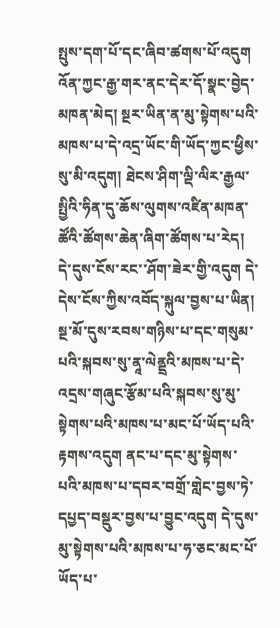སྤུས་དག་པོ་དང་ཞིབ་ཚགས་པོ་འདུག འོན་ཀྱང་རྒྱ་གར་ནང་དེར་དོ་སྣང་བྱེད་མཁན་མེད། སྔར་ཡིན་ན་མུ་སྟེགས་པའི་མཁས་པ་དེ་འདྲ་ཡོང་གི་ཡོད་ཀྱང་ཕྱིས་སུ་མི་འདུག། ཐེངས་ཤིག་ལྡི་ལིར་རྒྱལ་སྤྱིའི་ཧིན་དུ་ཆོས་ལུགས་འཛིན་མཁན་ཚོའི་ཚོགས་ཆེན་ཞིག་ཚོགས་པ་རེད། དེ་དུས་ངོས་རང་་ཤོག་ཟེར་གྱི་འདུག དེ་དེས་ངོས་ཀྱིས་འབོད་སྐུལ་བྱས་པ་ཡིན། སྔ་མོ་དུས་རབས་གཉིས་པ་དང་གསུམ་པའི་སྐབས་སུ་ནཱ་ལེནྡྲའི་མཁས་པ་དེ་འདྲས་གཞུང་རྩོམ་པའི་སྐབས་སུ་མུ་སྟེགས་པའི་མཁས་པ་མང་པོ་ཡོད་པའི་རྟགས་འདུག ནང་པ་དང་མུ་སྟེགས་པའི་མཁས་པ་དབར་བགྲོ་གླེང་བྱས་ཏེ་དཔྱད་བསྡུར་བྱས་པ་བྱུང་འདུག དེ་དུས་མུ་སྟེགས་པའི་མཁས་པ་ཧ་ཅང་མང་པོ་ཡོད་པ་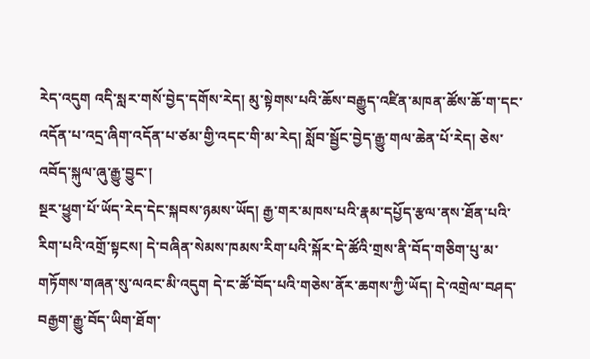རེད་འདུག འདི་སླར་གསོ་བྱེད་དགོས་རེད། མུ་སྟེགས་པའི་ཆོས་བརྒྱུད་འཛིན་མཁན་ཚོས་ཆོ་ག་དང་འདོན་པ་འདྲ་ཞིག་འདོན་པ་ཙམ་གྱི་འདང་གི་མ་རེད། སློབ་སྦྱོང་བྱེད་རྒྱུ་གལ་ཆེན་པོ་རེད། ཅེས་འབོད་སྐུལ་ཞུ་རྒྱུ་བྱུང་།
སྔར་ཕྱུག་པོ་ཡོད་རེད་དེང་སྐབས་ཉམས་ཡོད། རྒྱ་གར་མཁས་པའི་རྣམ་དཔྱོད་རྩལ་ནས་ཐོན་པའི་རིག་པའི་འགྲོ་སྟངས། དེ་བཞིན་སེམས་ཁམས་རིག་པའི་སྐོར་དེ་ཚོའི་གྲས་ནི་བོད་གཅིག་པུ་མ་གཏོགས་གཞན་སུ་ལའང་མི་འདུག དེ་ང་ཚོ་བོད་པའི་གཅེས་ནོར་ཆགས་ཀྱི་ཡོད། དེ་འགྲེལ་བཤད་བརྒྱག་རྒྱུ་བོད་ཡིག་ཐོག་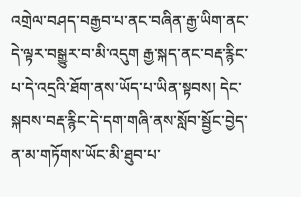འགྲེལ་བཤད་བརྒྱབ་པ་ནང་བཞིན་རྒྱ་ཡིག་ནང་དེ་ལྟར་བསྒྱུར་བ་མི་འདུག རྒྱ་སྐད་ནང་བརྡ་རྙིང་པ་དེ་འདྲའི་ཐོག་ནས་ཡོད་པ་ཡིན་སྟབས། དེང་སྐབས་བརྡ་རྙིང་དེ་དག་གཞི་ནས་སློབ་སྦྱོང་བྱེད་ན་མ་གཏོགས་ཡོང་མི་ཐུབ་པ་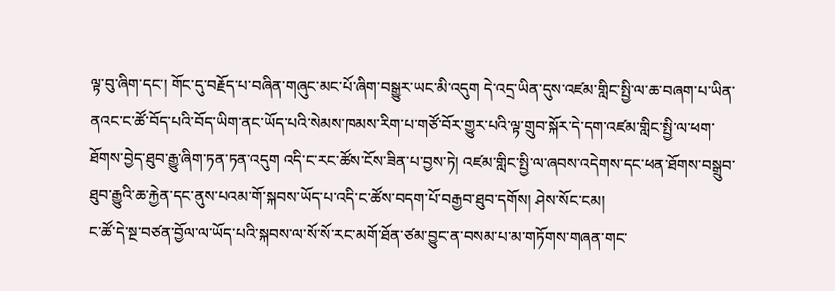ལྟ་བུ་ཞིག་དང་། གོང་དུ་བརྗོད་པ་བཞིན་གཞུང་མང་པོ་ཞིག་བསྒྱུར་ཡང་མི་འདུག དེ་འདྲ་ཡིན་དུས་འཛམ་གླིང་སྤྱི་ལ་ཆ་བཞག་པ་ཡིན་ནའང་ང་ཚོ་བོད་པའི་བོད་ཡིག་ནང་ཡོད་པའི་སེམས་ཁམས་རིག་པ་གཙོ་བོར་གྱུར་པའི་ལྟ་གྲུབ་སྐོར་དེ་དག་འཛམ་གླིང་སྤྱི་ལ་ཕག་ཐོགས་བྱེད་ཐུབ་རྒྱུ་ཞིག་ཏན་ཏན་འདུག འདི་ང་རང་ཚོས་ངོས་ཟིན་པ་བྱས་ཏེ། འཛམ་གླིང་སྤྱི་ལ་ཞབས་འདེགས་དང་ཕན་ཐོགས་བསྒྲུབ་ཐུབ་རྒྱུའི་ཆ་རྐྱེན་དང་ནུས་པའམ་གོ་སྐབས་ཡོད་པ་འདི་ང་ཚོས་བདག་པོ་བརྒྱབ་ཐུབ་དགོས། ཤེས་སོང་ངམ།
ང་ཚོ་དེ་སྔ་བཙན་བྱོལ་ལ་ཡོད་པའི་སྐབས་ལ་སོ་སོ་རང་མགོ་ཐོན་ཙམ་བྱུང་ན་བསམ་པ་མ་གཏོགས་གཞན་གང་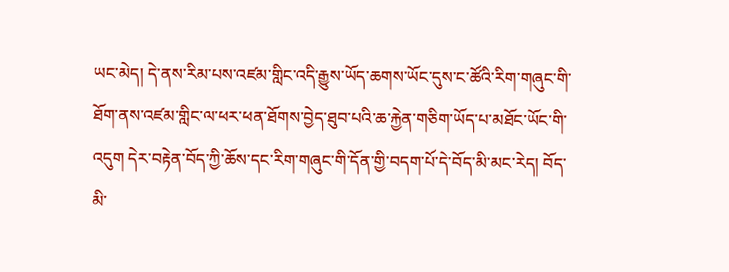ཡང་མེད། དེ་ནས་རིམ་པས་འཛམ་གླིང་འདི་རྒྱུས་ཡོད་ཆགས་ཡོང་དུས་ང་ཚོའི་རིག་གཞུང་གི་ཐོག་ནས་འཛམ་གླིང་ལ་ཕར་ཕན་ཐོགས་བྱེད་ཐུབ་པའི་ཆ་རྐྱེན་གཅིག་ཡོད་པ་མཐོང་ཡོང་གི་འདུག དེར་བརྟེན་བོད་ཀྱི་ཆོས་དང་རིག་གཞུང་གི་དོན་གྱི་བདག་པོ་དེ་བོད་མི་མང་རེད། བོད་མི་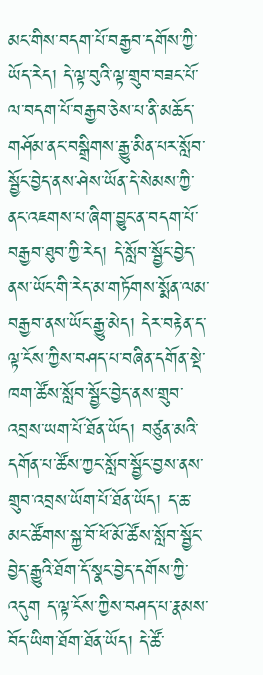མང་གིས་བདག་པོ་བརྒྱབ་དགོས་ཀྱི་ཡོད་རེད། དེ་ལྟ་བུའི་ལྟ་གྲུབ་བཟང་པོ་ལ་བདག་པོ་བརྒྱབ་ཅེས་པ་ནི་མཆོད་གཤོམ་ནང་བསྒྲིགས་རྒྱུ་མིན་པར་སློབ་སྦྱོང་བྱེད་ནས་ཤེས་ཡོན་དེ་སེམས་ཀྱི་ནང་འཇགས་པ་ཞིག་བྱུང་ན་བདག་པོ་བརྒྱབ་ཐུབ་ཀྱི་རེད། དེ་སློབ་སྦྱོང་བྱེད་ནས་ཡོང་གི་རེད་མ་གཏོགས་སྨོན་ལམ་བརྒྱབ་ནས་ཡོང་རྒྱུ་མེད། དེར་བརྟེན་ད་ལྟ་ངོས་ཀྱིས་བཤད་པ་བཞིན་དགོན་སྡེ་ཁག་ཚོས་སློབ་སྦྱོང་བྱེད་ནས་གྲུབ་འབྲས་ཡག་པོ་ཐོན་ཡོད། བཙུན་མའི་དགོན་པ་ཚོས་ཀྱང་སློབ་སྦྱོང་བྱས་ནས་གྲུབ་འབྲས་ཡོག་པོ་ཐོན་ཡོད། ད་ཆ་མང་ཚོགས་སྐྱ་བོ་ཕོ་མོ་ཚོས་སློབ་སྦྱོང་བྱེད་རྒྱུའི་ཐོག་དོ་སྣང་བྱེད་དགོས་ཀྱི་འདུག ད་ལྟ་ངོས་ཀྱིས་བཤད་པ་རྣམས་བོད་ཡིག་ཐོག་ཐོན་ཡོད། དེ་ཚོ་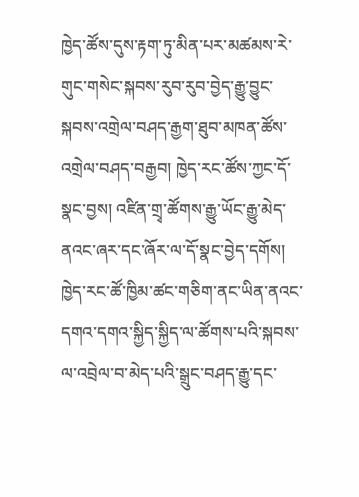ཁྱེད་ཚོས་དུས་རྟག་ཏུ་མིན་པར་མཚམས་རེ་གུང་གསེང་སྐབས་རུབ་རུབ་བྱེད་རྒྱུ་བྱུང་སྐབས་འགྲེལ་བཤད་རྒྱག་ཐུབ་མཁན་ཚོས་འགྲེལ་བཤད་བརྒྱབ། ཁྱེད་རང་ཚོས་ཀྱང་དོ་སྣང་བྱས། འཛིན་གྲྭ་ཚོགས་རྒྱུ་ཡོང་རྒྱུ་མེད་ནའང་ཞར་དང་ཞོར་ལ་དོ་སྣང་བྱེད་དགོས། ཁྱེད་རང་ཚོ་ཁྱིམ་ཚང་གཅིག་ནང་ཡིན་ནའང་དགའ་དགའ་སྐྱིད་སྐྱིད་ལ་ཚོགས་པའི་སྐབས་ལ་འབྲེལ་བ་མེད་པའི་སྒྲུང་བཤད་རྒྱུ་དང་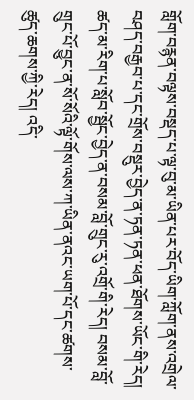གློག་བརྙན་བལྟས་བསྡད་པ་ལྟ་བུ་མ་ཡིན་པར་བོད་ཡིག་ཀློག་ནས་འགྲེལ་བཤད་བརྒྱབ་པ་དང་གྲོས་བསྡུར་བྱེད་ན་ཏན་ཏན་ཕན་ཐོགས་ཡོང་གི་རེད། ཚད་མ་རིག་པ་སློབ་སྦྱོང་བྱེད་ན་བསམ་བློ་གྲུང་རུ་འགྲོ་གི་རེད། བསམ་བློ་གྲུང་པོ་བྱུང་ན་སོ་སོའི་ལྟོ་གོས་ལས་ཀ་ཡིན་ནའང་ཡག་པོ་དང་ཚགས་ཚུད་ཆགས་ཀྱི་རེད། འདི་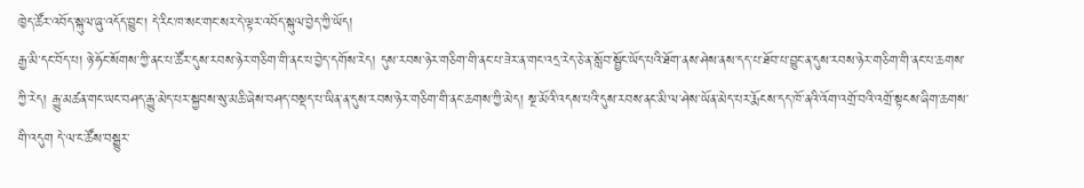ཁྱེད་ཚོར་འབོད་སྐུལ་ཞུ་འདོད་བྱུང་། དེ་རིང་ཁ་སང་གང་སར་དེ་ལྟར་འབོད་སྐུལ་བྱེད་ཀྱི་ཡོད།
རྒྱ་མི་དང་བོད་པ། ཉེ་ཧོང་སོགས་ཀྱི་ནང་པ་ཚོར་དུས་རབས་ཉེར་གཅིག་གི་ནང་པ་བྱེད་དགོས་རེད། དུས་རབས་ཉེར་གཅིག་གི་ནང་པ་ཟེར་ན་གང་འདྲ་རེད་ཅེ་ན་སློབ་སྦྱོང་ཡོད་པའི་ཐོག་ནས་ཤེས་ནས་དད་པ་ཐོབ་པ་བྱུང་ན་དུས་རབས་ཉེར་གཅིག་གི་ནང་པ་ཆགས་ཀྱི་རེད། རྒྱུ་མཚན་གང་ཡང་བཤད་རྒྱུ་མེད་པར་སྐྱབས་སུ་མཆི་ཞེས་བཤད་བསྡད་པ་ཡིན་ན་དུས་རབས་ཉེར་གཅིག་གི་ནང་ཆགས་ཀྱི་མེད། སྔ་མོའི་འདས་པའི་དུས་རབས་ནང་མི་ལ་ཤེས་ཡོན་མེད་པར་རྨོངས་དད་ཁོ་ནའི་འོག་འགྲོ་བའི་འགྲོ་སྟངས་ཞིག་ཆགས་གི་འདུག དེ་ལ་ང་ཚོས་བསྒྱུར་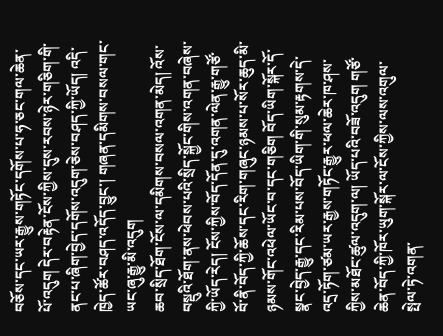བཅོས་དང་ཡར་རྒྱུས་གཏོང་དགོས་པ་ཧ་ཅང་གལ་ཆེན་པོ་འདུག དེར་བརྟེན་ངོས་ཀྱིས་དུས་རབས་ཉེར་གཅིག་གི་ནང་པ་ཞིག་བྱེད་དགོས་འདུག་ཅེས་བཤད་ཀྱི་ཡོད། འདི་ཁྱེད་ཚོར་བཤད་འདོད་བྱུང་། གཞན་དམིགས་བསལ་གང་ཡང་ཞུ་རྒྱུ་མི་འདུག
ཆབ་སྲིད་ཐོག་ངོས་ལ་དམིགས་བསལ་འགན་མེད། འོས་བསྡུའི་ཐོག་ནས་ཕེབས་པའི་སྲིད་སྐྱོང་གིས་འགན་བཞེས་ཀྱི་ཡོད་རེད། ངོས་ཀྱིས་བོད་དོན་དུ་འགན་ལེན་རྒྱུ་གཙོ་བོ་ནི་བོད་ཀྱི་ཆོས་དང་རིག་གཞུང་ཉམས་པ་སོར་ཆུད་མི་ཉམས་གོང་འཕེལ་ཡོང་བ་དང་གཅིག བོད་ཡིག་སྐོར་དོ་སྣང་བྱེད་རྒྱུ་དང་རིམ་པས་བོད་ཡིག་གི་སུམ་རྟགས་དེ་འདྲ་ཏོག་ཙམ་ཡར་རྒྱས་གཏོང་རྒྱུར་ཕལ་ཆེར་ཁ་ཤས་ཀྱིས་མཐོང་ཚུལ་འདུག་ལ། ཡོད་པའི་བཟོ་འདུག གཙོ་ཆེན་བོད་ཀྱི་ཁོར་ཡུག་སྐོར་ལ་ངོས་ཀྱིས་ལས་འགུལ་སྤེལ་ཏེ་འགན་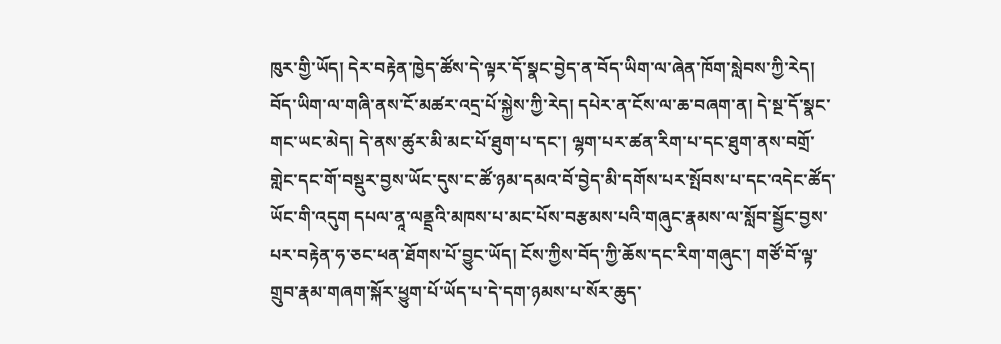ཁུར་གྱི་ཡོད། དེར་བརྟེན་ཁྱེད་ཚོས་དེ་ལྟར་དོ་སྣང་བྱེད་ན་བོད་ཡིག་ལ་ཞེན་ཁོག་སླེབས་ཀྱི་རེད། བོད་ཡིག་ལ་གཞི་ནས་ངོ་མཚར་འདྲ་པོ་སྐྱེས་ཀྱི་རེད། དཔེར་ན་ངོས་ལ་ཆ་བཞག་ན། དེ་སྔ་དོ་སྣང་གང་ཡང་མེད། དེ་ནས་ཚུར་མི་མང་པོ་ཐུག་པ་དང་། ལྷག་པར་ཚན་རིག་པ་དང་ཐུག་ནས་བགྲོ་གླེང་དང་གོ་བསྡུར་བྱས་ཡོང་དུས་ང་ཚོ་ཉམ་དམའ་བོ་བྱེད་མི་དགོས་པར་སྤོབས་པ་དང་འདེང་ཚོད་ཡོང་གི་འདུག དཔལ་ནཱ་ལནྡྲའི་མཁས་པ་མང་པོས་བརྩམས་པའི་གཞུང་རྣམས་ལ་སློབ་སྦྱོང་བྱས་པར་བརྟེན་ཧ་ཅང་ཕན་ཐོགས་པོ་བྱུང་ཡོད། ངོས་ཀྱིས་བོད་ཀྱི་ཆོས་དང་རིག་གཞུང་། གཙོ་བོ་ལྟ་གྲུབ་རྣམ་གཞག་སྐོར་ཕྱུག་པོ་ཡོད་པ་དེ་དག་ཉམས་པ་སོར་ཆུད་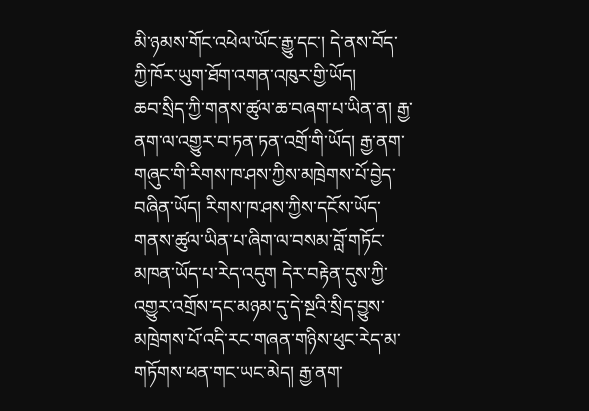མི་ཉམས་གོང་འཕེལ་ཡོང་རྒྱུ་དང་། དེ་ནས་བོད་ཀྱི་ཁོར་ཡུག་ཐོག་འགན་འཁུར་གྱི་ཡོད།
ཆབ་སྲིད་ཀྱི་གནས་ཚུལ་ཆ་བཞག་པ་ཡིན་ན། རྒྱ་ནག་ལ་འགྱུར་བ་ཏན་ཏན་འགྲོ་གི་ཡོད། རྒྱ་ནག་གཞུང་གི་རིགས་ཁ་ཤས་ཀྱིས་མཁྲེགས་པོ་བྱེད་བཞིན་ཡོད། རིགས་ཁ་ཤས་ཀྱིས་དངོས་ཡོད་གནས་ཚུལ་ཡིན་པ་ཞིག་ལ་བསམ་བློ་གཏོང་མཁན་ཡོད་པ་རེད་འདུག དེར་བརྟེན་དུས་ཀྱི་འགྱུར་འགྲོས་དང་མཉམ་དུ་དེ་སྔའི་སྲིད་བྱུས་མཁྲེགས་པོ་འདི་རང་གཞན་གཉིས་ཕུང་རེད་མ་གཏོགས་ཕན་གང་ཡང་མེད། རྒྱ་ནག་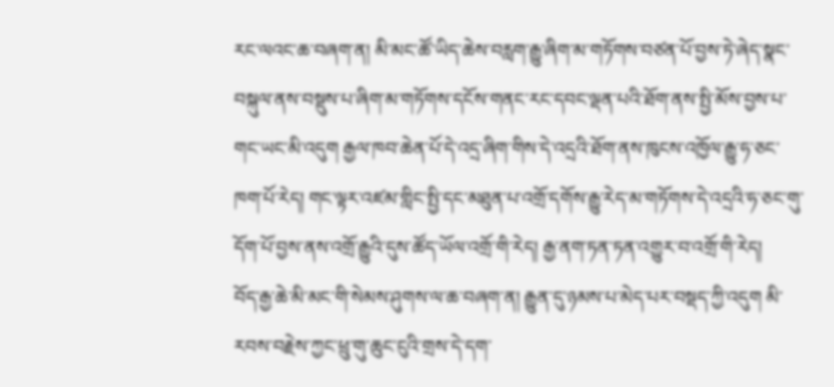རང་ལའང་ཆ་བཞག་ན། མི་མང་ཚོ་ཡིད་ཆེས་བརླག་རྒྱུ་ཞིག་མ་གཏོགས་བཙན་པོ་བྱས་ཏེ་ཞེད་སྣང་བསྐུལ་ནས་བསྡུས་པ་ཞིག་མ་གཏོགས་དངོས་གནང་རང་དབང་ལྡན་པའི་ཐོག་ནས་སྤྱི་མོས་བྱས་པ་གང་ཡང་མི་འདུག རྒྱལ་ཁབ་ཆེན་པོ་དེ་འདྲ་ཞིག་གིས་དེ་འདྲའི་ཐོག་ནས་ཁུངས་འཁྱོལ་རྒྱུ་ཧ་ཅང་ཁག་པོ་རེད། གང་ལྟར་འཛམ་གླིང་སྤྱི་དང་མཐུན་པ་འགྲོ་དགོས་རྒྱུ་རེད་མ་གཏོགས་དེ་འདྲའི་ཧ་ཅང་གུ་དོག་པོ་བྱས་ནས་འགྲོ་རྒྱུའི་དུས་ཚོད་ཡོལ་འགྲོ་གི་རེད། རྒྱ་ནག་ཏན་ཏན་འགྱུར་བ་འགྲོ་གི་རེད།
བོད་རྒྱ་ཆེ་མི་མང་གི་སེམས་ཤུགས་ལ་ཆ་བཞག་ན། རྒྱུན་དུ་ཉམས་པ་མེད་པར་བསྡད་ཀྱི་འདུག མི་རབས་བརྗེས་ཀྱང་ཕྲུ་གུ་ཆུང་ངུའི་གྲས་དེ་དག་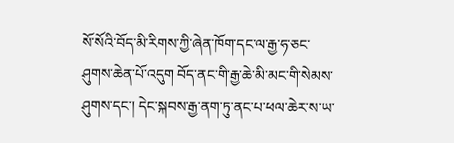སོ་སོའི་བོད་མི་རིགས་ཀྱི་ཞེན་ཁོག་དང་ལ་རྒྱ་ཧ་ཅང་ཤུགས་ཆེན་པོ་འདུག བོད་ནང་གི་རྒྱ་ཆེ་མི་མང་གི་སེམས་ཤུགས་དང་། དེང་སྐབས་རྒྱ་ནག་ཏུ་ནང་པ་ཕལ་ཆེར་ས་ཡ་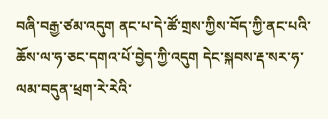བཞི་བརྒྱ་ཙམ་འདུག ནང་པ་དེ་ཚོ་གྲས་ཀྱིས་བོད་ཀྱི་ནང་པའི་ཆོས་ལ་ཧ་ཅང་དགའ་པོ་བྱེད་ཀྱི་འདུག དེང་སྐབས་རྡ་སར་ཧ་ལམ་བདུན་ཕྲག་རེ་རེའི་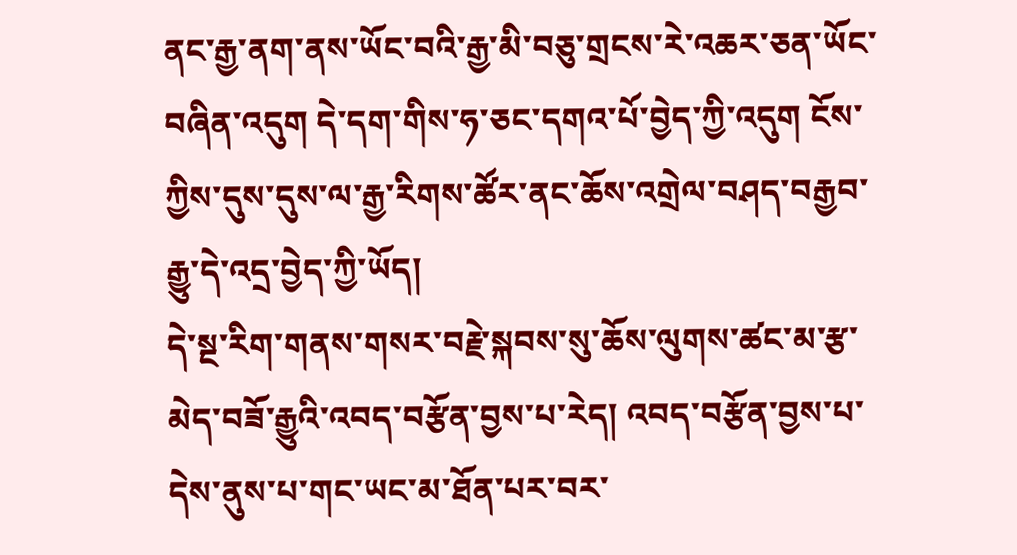ནང་རྒྱ་ནག་ནས་ཡོང་བའི་རྒྱ་མི་བཅུ་གྲངས་རེ་འཆར་ཅན་ཡོང་བཞིན་འདུག དེ་དག་གིས་ཧ་ཅང་དགའ་པོ་བྱེད་ཀྱི་འདུག ངོས་ཀྱིས་དུས་དུས་ལ་རྒྱ་རིགས་ཚོར་ནང་ཆོས་འགྲེལ་བཤད་བརྒྱབ་རྒྱུ་དེ་འདྲ་བྱེད་ཀྱི་ཡོད།
དེ་སྔ་རིག་གནས་གསར་བརྗེ་སྐབས་སུ་ཆོས་ལུགས་ཚང་མ་རྩ་མེད་བཟོ་རྒྱུའི་འབད་བརྩོན་བྱས་པ་རེད། འབད་བརྩོན་བྱས་པ་དེས་ནུས་པ་གང་ཡང་མ་ཐོན་པར་བར་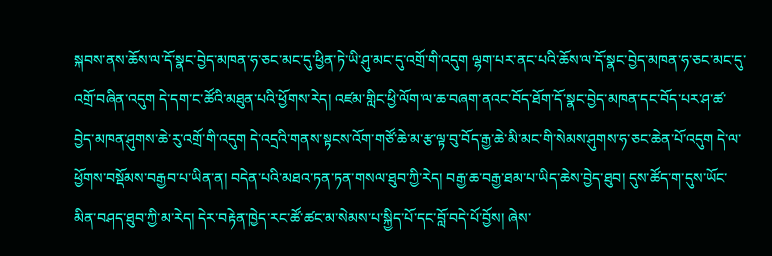སྐབས་ནས་ཆོས་ལ་དོ་སྣང་བྱེད་མཁན་ཧ་ཅང་མང་དུ་ཕྱིན་ཏེ་ཡི་ཤུ་མང་དུ་འགྲོ་གི་འདུག ལྷག་པར་ནང་པའི་ཆོས་ལ་དོ་སྣང་བྱེད་མཁན་ཧ་ཅང་མང་དུ་འགྲོ་བཞིན་འདུག དེ་དག་ང་ཚོའི་མཐུན་པའི་ཕྱོགས་རེད། འཛམ་གླིང་ཕྱི་ལོག་ལ་ཆ་བཞག་ནའང་བོད་ཐོག་དོ་སྣང་བྱེད་མཁན་དང་བོད་པར་ཤ་ཚ་བྱེད་མཁན་ཤུགས་ཆེ་རུ་འགྲོ་གི་འདུག དེ་འདྲའི་གནས་སྟངས་འོག་གཙོ་ཆེ་མ་རྩ་ལྟ་བུ་བོད་རྒྱ་ཆེ་མི་མང་གི་སེམས་ཤུགས་ཧ་ཅང་ཆེན་པོ་འདུག དེ་ལ་ཕྱོགས་བསྡོམས་བརྒྱབ་པ་ཡིན་ན། བདེན་པའི་མཐའ་ཏན་ཏན་གསལ་ཐུབ་ཀྱི་རེད། བརྒྱ་ཆ་བརྒྱ་ཐམ་པ་ཡིད་ཆེས་བྱེད་ཐུབ། དུས་ཚོད་ག་དུས་ཡོང་མིན་བཤད་ཐུབ་ཀྱི་མ་རེད། དེར་བརྟེན་ཁྱེད་རང་ཚོ་ཚང་མ་སེམས་པ་སྐྱིད་པོ་དང་བློ་བདེ་པོ་བྱོས། ཞེས་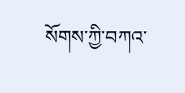སོགས་ཀྱི་བཀའ་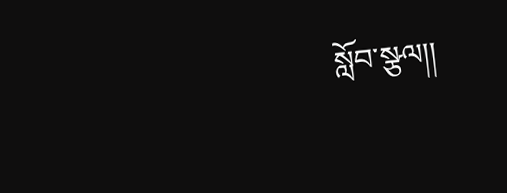སློབ་སྩལ།།